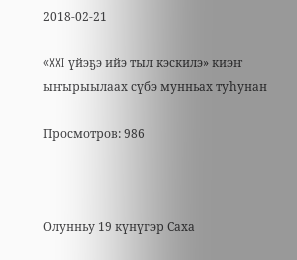2018-02-21

«XXI үйэҕэ ийэ тыл кэскилэ» киэҥ ыҥырыылаах сүбэ мунньах туһунан

Просмотров: 986



Олунньу 19 күнүгэр Саха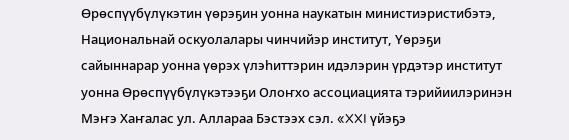Өрөспүүбүлүкэтин үөрэҕин уонна наукатын министиэристибэтэ, Национальнай оскуолалары чинчийэр институт, Үөрэҕи сайыннарар уонна үөрэх үлэһиттэрин идэлэрин үрдэтэр институт уонна Өрөспүүбүлүкэтээҕи Олоҥхо ассоциацията тэрийиилэринэн Мэҥэ Хаҥалас ул. Аллараа Бэстээх сэл. «XXI үйэҕэ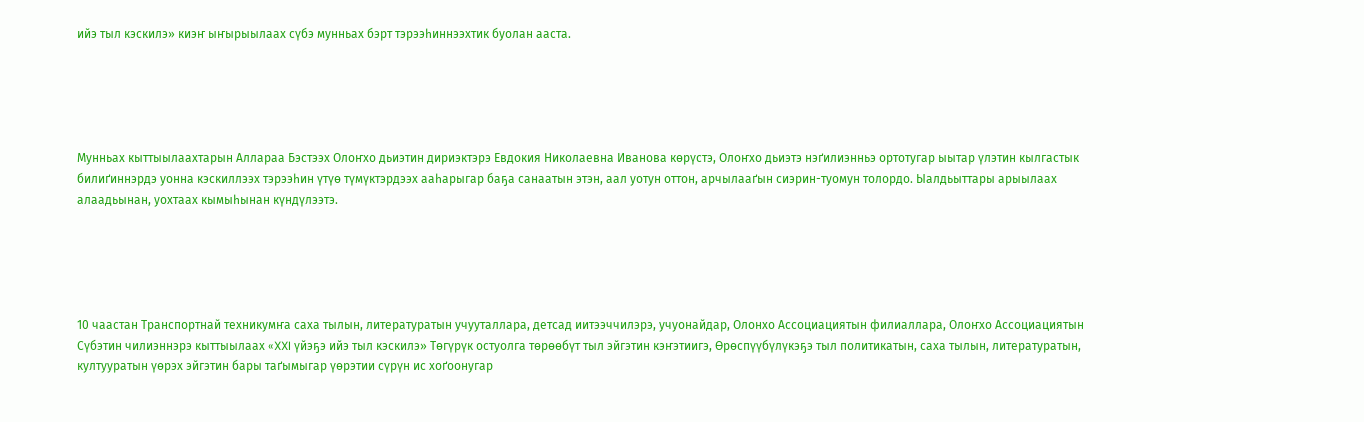ийэ тыл кэскилэ» киэҥ ыҥырыылаах сүбэ мунньах бэрт тэрээһиннээхтик буолан ааста.





Мунньах кыттыылаахтарын Аллараа Бэстээх Олоҥхо дьиэтин дириэктэрэ Евдокия Николаевна Иванова көрүстэ, Олоҥхо дьиэтэ нэґилиэнньэ ортотугар ыытар үлэтин кылгастык билиґиннэрдэ уонна кэскиллээх тэрээһин үтүө түмүктэрдээх ааһарыгар баҕа санаатын этэн, аал уотун оттон, арчылааґын сиэрин-туомун толордо. Ыалдьыттары арыылаах алаадьынан, уохтаах кымыһынан күндүлээтэ.





10 чаастан Транспортнай техникумҥа саха тылын, литературатын учууталлара, детсад иитээччилэрэ, учуонайдар, Олонхо Ассоциациятын филиаллара, Олоҥхо Ассоциациятын Сүбэтин чилиэннэрэ кыттыылаах «XXI үйэҕэ ийэ тыл кэскилэ» Төгүрүк остуолга төрөөбүт тыл эйгэтин кэҥэтиигэ, Өрөспүүбүлүкэҕэ тыл политикатын, саха тылын, литературатын, култууратын үөрэх эйгэтин бары таґымыгар үөрэтии сүрүн ис хоґоонугар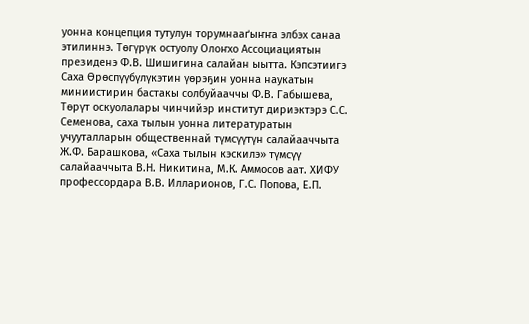уонна концепция тутулун торумнааґыҥҥа элбэх санаа этилиннэ. Төгүрүк остуолу Олоҥхо Ассоциациятын президенэ Ф.В. Шишигина салайан ыытта. Кэпсэтиигэ Саха Өрөспүүбүлүкэтин үөрэҕин уонна наукатын миниистирин бастакы солбуйааччы Ф.В. Габышева, Төрүт оскуолалары чинчийэр институт дириэктэрэ С.С. Семенова, саха тылын уонна литературатын учууталларын общественнай түмсүүтүн салайааччыта Ж.Ф. Барашкова, «Саха тылын кэскилэ» түмсүү салайааччыта В.Н. Никитина, М.К. Аммосов аат. ХИФУ профессордара В.В. Илларионов, Г.С. Попова, Е.П.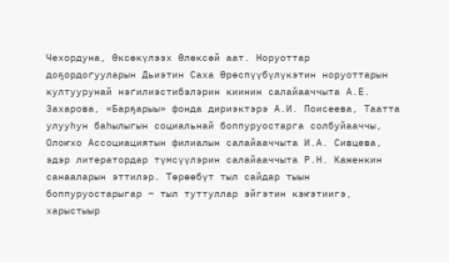Чехордуна, Өксөкүлээх Өлөксөй аат. Норуоттар доҕордоґууларын Дьиэтин Саха Өрөспүүбүлүкэтин норуоттарын култуурунай нэґилиэстибэлэрин киинин салайааччыта А.Е. Захарова, «Барҕарыы» фонда дириэктэрэ А.И. Поисеева, Таатта улууһун баһылыгын социальнай боппуруостарга солбуйааччы, Олоҥхо Ассоциациятын филиалын салайааччыта И.А. Сивцева, эдэр литератордар түмсүүлэрин салайааччыта Р.Н. Каженкин санааларын эттилэр. Төрөөбүт тыл сайдар тыын боппуруостарыгар – тыл туттуллар эйгэтин кэҥэтиигэ, харыстыыр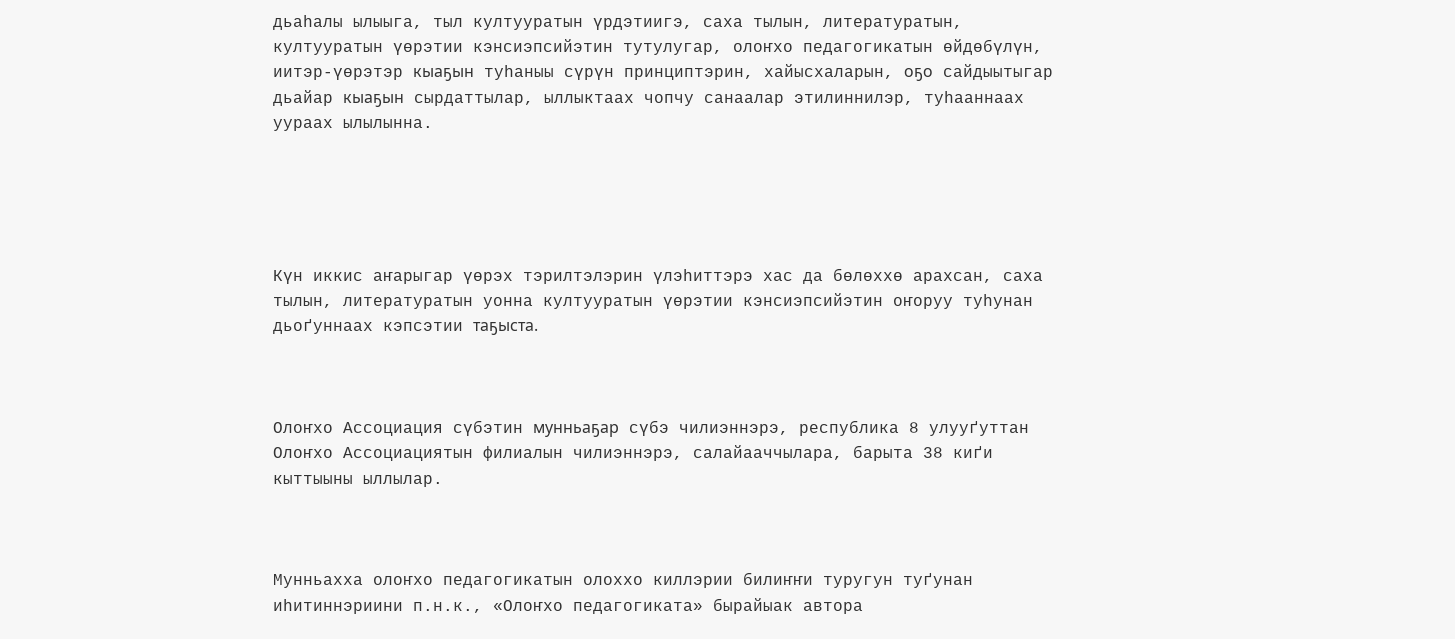дьаһалы ылыыга, тыл култууратын үрдэтиигэ, саха тылын, литературатын, култууратын үөрэтии кэнсиэпсийэтин тутулугар, олоҥхо педагогикатын өйдөбүлүн, иитэр-үөрэтэр кыаҕын туһаныы сүрүн принциптэрин, хайысхаларын, оҕо сайдыытыгар дьайар кыаҕын сырдаттылар, ыллыктаах чопчу санаалар этилиннилэр, туһааннаах уураах ылылынна.





Күн иккис аҥарыгар үөрэх тэрилтэлэрин үлэһиттэрэ хас да бөлөххө арахсан, саха тылын, литературатын уонна култууратын үөрэтии кэнсиэпсийэтин оҥоруу туһунан дьоґуннаах кэпсэтии таҕыста.



Олоҥхо Ассоциация сүбэтин мунньаҕар сүбэ чилиэннэрэ, республика 8 улууґуттан Олоҥхо Ассоциациятын филиалын чилиэннэрэ, салайааччылара, барыта 38 киґи кыттыыны ыллылар.



Мунньахха олоҥхо педагогикатын олоххо киллэрии билиҥҥи туругун туґунан иһитиннэриини п.н.к., «Олоҥхо педагогиката» бырайыак автора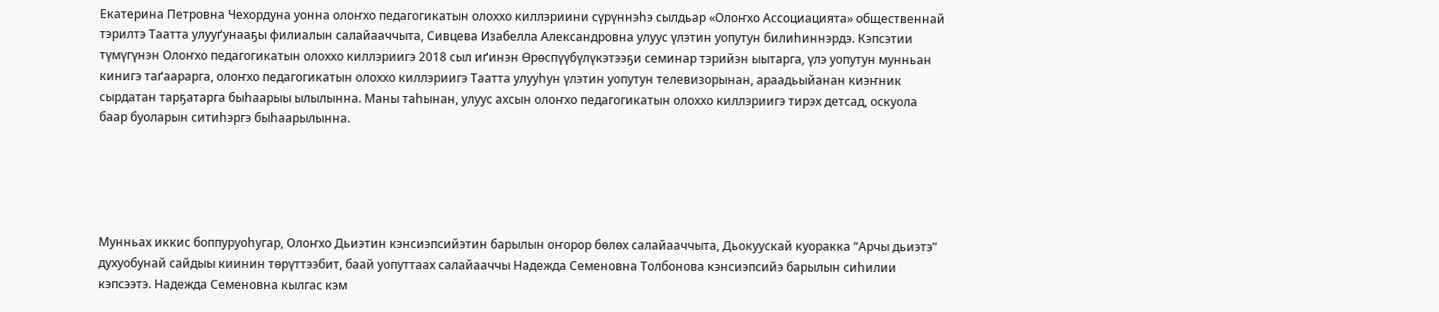Екатерина Петровна Чехордуна уонна олоҥхо педагогикатын олоххо киллэриини сүрүннэһэ сылдьар «Олоҥхо Ассоциацията» общественнай тэрилтэ Таатта улууґунааҕы филиалын салайааччыта, Сивцева Изабелла Александровна улуус үлэтин уопутун билиһиннэрдэ. Кэпсэтии түмүгүнэн Олоҥхо педагогикатын олоххо киллэриигэ 2018 сыл иґинэн Өрөспүүбүлүкэтээҕи семинар тэрийэн ыытарга, үлэ уопутун мунньан кинигэ таґаарарга, олоҥхо педагогикатын олоххо киллэриигэ Таатта улууһун үлэтин уопутун телевизорынан, араадьыйанан киэҥник сырдатан тарҕатарга быһаарыы ылылынна. Маны таһынан, улуус ахсын олоҥхо педагогикатын олоххо киллэриигэ тирэх детсад, оскуола баар буоларын ситиһэргэ быһаарылынна.





Мунньах иккис боппуруоһугар, Олоҥхо Дьиэтин кэнсиэпсийэтин барылын оҥорор бөлөх салайааччыта, Дьокуускай куоракка “Арчы дьиэтэ” духуобунай сайдыы киинин төрүттээбит, баай уопуттаах салайааччы Надежда Семеновна Толбонова кэнсиэпсийэ барылын сиһилии кэпсээтэ. Надежда Семеновна кылгас кэм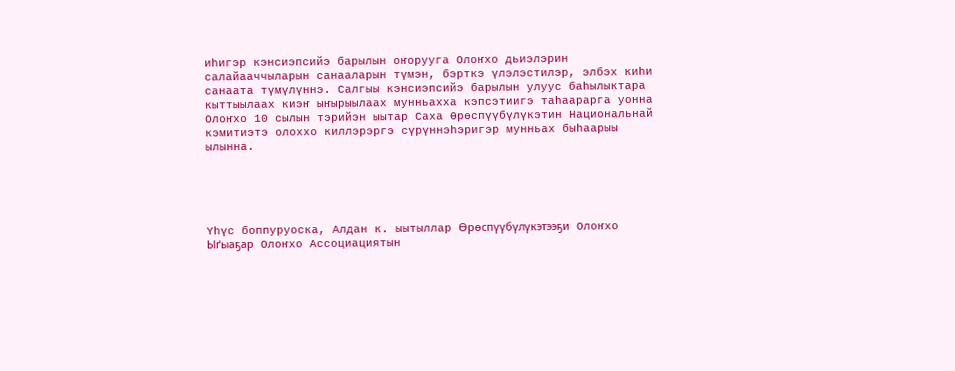иһигэр кэнсиэпсийэ барылын оҥорууга Олоҥхо дьиэлэрин салайааччыларын санааларын түмэн, бэрткэ үлэлэстилэр, элбэх киһи санаата түмүлүннэ. Салгыы кэнсиэпсийэ барылын улуус баһылыктара кыттыылаах киэҥ ыҥырыылаах мунньахха кэпсэтиигэ таһаарарга уонна Олоҥхо 10 сылын тэрийэн ыытар Саха Өрөспүүбүлүкэтин Национальнай кэмитиэтэ олоххо киллэрэргэ сүрүннэһэригэр мунньах быһаарыы ылынна.





Үһүс боппуруоска, Алдан к. ыытыллар Өрөспүүбүлүкэтээҕи Олоҥхо Ыґыаҕар Олоҥхо Ассоциациятын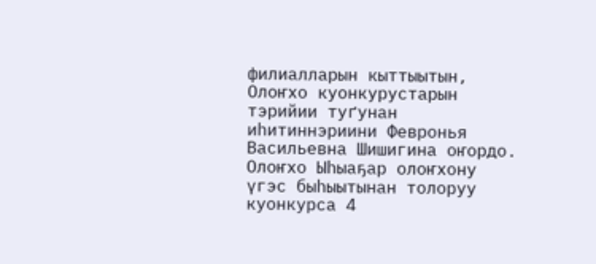филиалларын кыттыытын, Олоҥхо куонкурустарын тэрийии туґунан иһитиннэриини Февронья Васильевна Шишигина оҥордо. Олоҥхо Ыһыаҕар олоҥхону үгэс быһыытынан толоруу куонкурса 4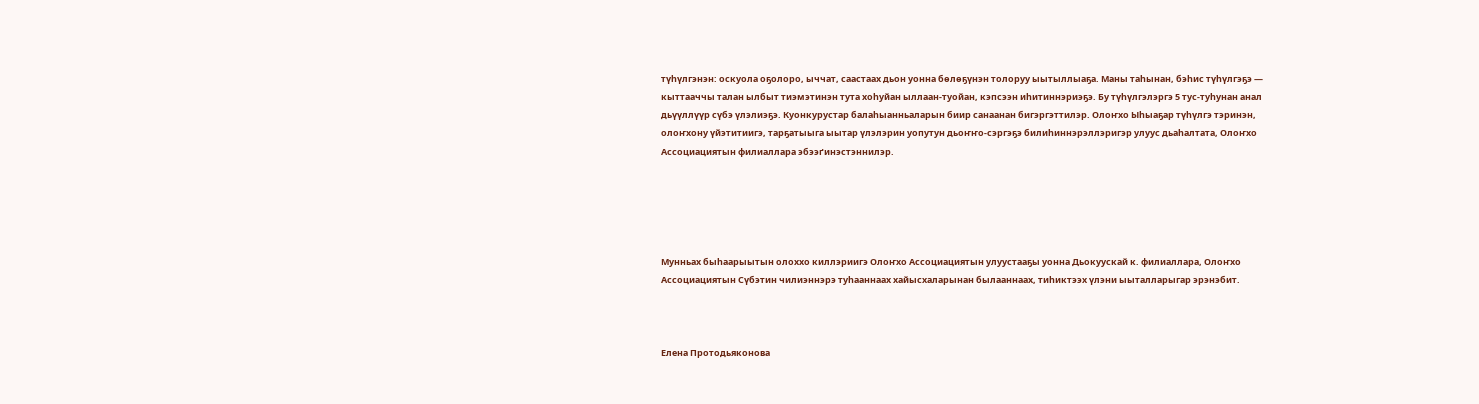түһүлгэнэн: оскуола оҕолоро, ыччат, саастаах дьон уонна бөлөҕүнэн толоруу ыытыллыаҕа. Маны таһынан, бэһис түһүлгэҕэ — кыттааччы талан ылбыт тиэмэтинэн тута хоһуйан ыллаан-туойан, кэпсээн иһитиннэриэҕэ. Бу түһүлгэлэргэ 5 тус-туһунан анал дьүүллүүр сүбэ үлэлиэҕэ. Куонкурустар балаһыанньаларын биир санаанан бигэргэттилэр. Олоҥхо Ыһыаҕар түһүлгэ тэринэн, олоҥхону үйэтитиигэ, тарҕатыыга ыытар үлэлэрин уопутун дьоҥҥо-сэргэҕэ билиһиннэрэллэригэр улуус дьаһалтата, Олоҥхо Ассоциациятын филиаллара эбээґинэстэннилэр.





Мунньах быһаарыытын олоххо киллэриигэ Олоҥхо Ассоциациятын улуустааҕы уонна Дьокуускай к. филиаллара, Олоҥхо Ассоциациятын Сүбэтин чилиэннэрэ туһааннаах хайысхаларынан былааннаах, тиһиктээх үлэни ыыталларыгар эрэнэбит.



Елена Протодьяконова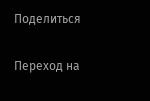Поделиться

Переход на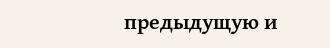предыдущую и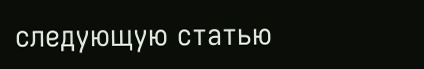следующую статью